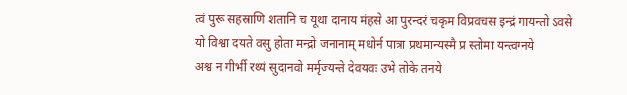त्वं पुरू सहस्राणि शतानि च यूथा दानाय मंहसे आ पुरन्दरं चकृम विप्रवचस इन्द्रं गायन्तो ऽवसे
यो विश्वा दयते वसु होता मन्द्रो जनानाम् मधोर्न पात्रा प्रथमान्यस्मै प्र स्तोमा यन्त्वग्नये
अश्व न गीर्भी रथ्यं सुदानवो मर्मृज्यन्ते देवयवः उभे तोके तनये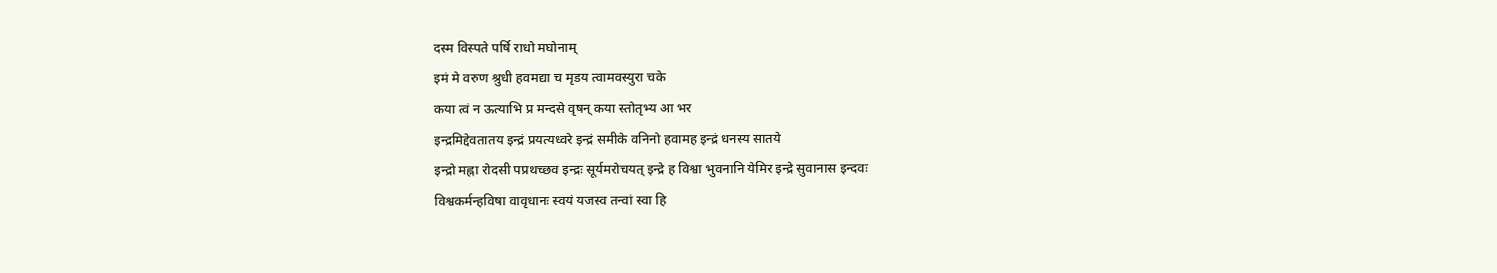दस्म विस्पते पर्षि राधो मघोनाम्
इमं मे वरुण श्रुधी हवमद्या च मृडय त्वामवस्युरा चके
कया त्वं न ऊत्याभि प्र मन्दसे वृषन् कया स्तोतृभ्य आ भर
इन्द्रमिद्देवतातय इन्द्रं प्रयत्यध्वरे इन्द्रं समीके वनिनो हवामह इन्द्रं धनस्य सातये
इन्द्रो मह्ना रोदसी पप्रथच्छव इन्द्रः सूर्यमरोचयत् इन्द्रे ह विश्वा भुवनानि येमिर इन्द्रे सुवानास इन्दवः
विश्वकर्मन्हविषा वावृधानः स्वयं यजस्व तन्वां स्वा हि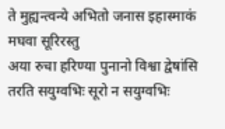ते मुह्यन्त्वन्ये अभितो जनास इहास्माकं मघवा सूरिरस्तु
अया रुचा हरिण्या पुनानो विश्वा द्वेषांसि तरति सयुग्वभिः सूरो न सयुग्वभिः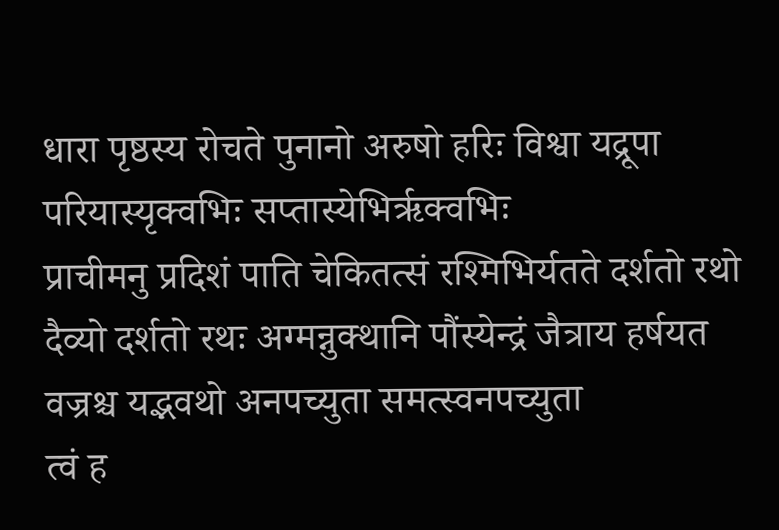धारा पृष्ठस्य रोचते पुनानो अरुषो हरिः विश्वा यद्रूपा परियास्यृक्वभिः सप्तास्येभिरृक्वभिः
प्राचीमनु प्रदिशं पाति चेकितत्सं रश्मिभिर्यतते दर्शतो रथो दैव्यो दर्शतो रथः अग्मन्नुक्थानि पौंस्येन्द्रं जैत्राय हर्षयत वज्रश्च यद्भवथो अनपच्युता समत्स्वनपच्युता
त्वं ह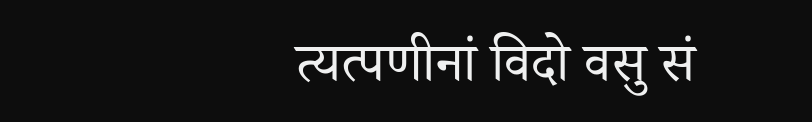त्यत्पणीनां विदो वसु सं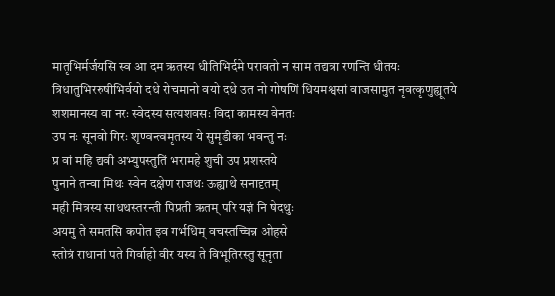मातृभिर्मर्जयसि स्व आ दम ऋतस्य धीतिभिर्दमे परावतो न साम तद्यत्रा रणन्ति धीतयः त्रिधातुभिररुषीभिर्वयो दधे रोचमानो वयो दधे उत नो गोषणिं धियमश्वसां वाजसामुत नृवत्कृणुह्यूतये
शशमानस्य वा नरः स्वेदस्य सत्यशवसः विदा कामस्य वेनतः
उप नः सूनवो गिरः शृण्वन्त्वमृतस्य ये सुमृडीका भवन्तु नः
प्र वां महि द्यवी अभ्युपस्तुतिं भरामहे शुची उप प्रशस्तये
पुनाने तन्वा मिथः स्वेन दक्षेण राजथः ऊह्याथे सनादृतम्
मही मित्रस्य साधथस्तरन्ती पिप्रती ऋतम् परि यज्ञं नि षेदथुः
अयमु ते समतसि कपोत इव गर्भधिम् वचस्तच्चिन्न ओहसे
स्तोत्रं राधानां पते गिर्वाहो वीर यस्य ते विभूतिरस्तु सूनृता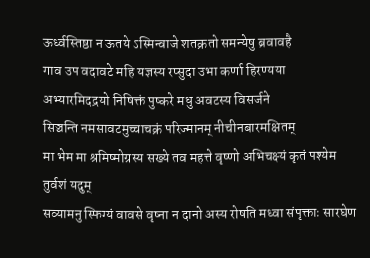ऊर्ध्वस्तिष्ठा न ऊतये ऽस्मिन्वाजे शतक्रतो समन्येषु ब्रवावहै
गाव उप वदावटे महि यज्ञस्य रप्सुदा उभा कर्णा हिरण्यया
अभ्यारमिदद्रयो निषिक्तं पुष्करे मधु अवटस्य विसर्जने
सिञ्चन्ति नमसावटमुच्चाचक्रं परिज्मानम् नीचीनबारमक्षितम्
मा भेम मा श्रमिष्मोग्रस्य सख्ये तव महत्ते वृष्णो अभिचक्ष्यं कृतं पश्येम तुर्वशं यदुम्
सव्यामनु स्फिग्यं वावसे वृष्ना न दानो अस्य रोषति मध्वा संपृक्ताः सारघेण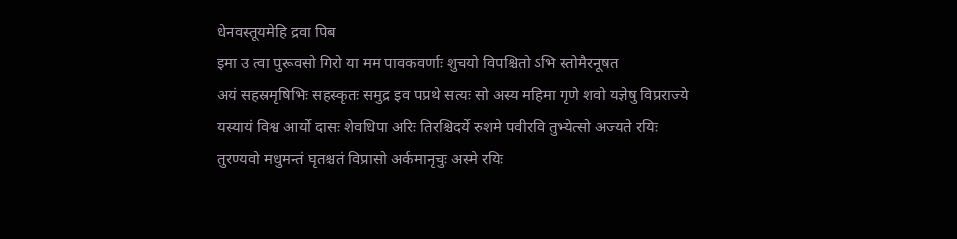धेनवस्तूयमेहि द्रवा पिब
इमा उ त्वा पुरूवसो गिरो या मम पावकवर्णाः शुचयो विपश्चितो ऽभि स्तोमैरनूषत
अयं सहस्रमृषिभिः सहस्कृतः समुद्र इव पप्रथे सत्यः सो अस्य महिमा गृणे शवो यज्ञेषु विप्रराज्ये
यस्यायं विश्व आर्यो दासः शेवधिपा अरिः तिरश्चिदर्ये रुशमे पवीरवि तुभ्येत्सो अज्यते रयिः
तुरण्यवो मधुमन्तं घृतश्चतं विप्रासो अर्कमानृचुः अस्मे रयिः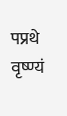पप्रथे वृष्ण्यं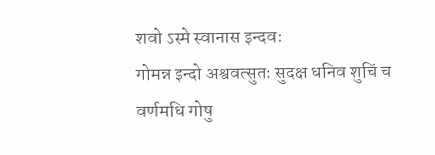शवो ऽस्मे स्वानास इन्दवः
गोमन्न इन्दो अश्ववत्सुतः सुदक्ष धनिव शुचिं च वर्णमधि गोषु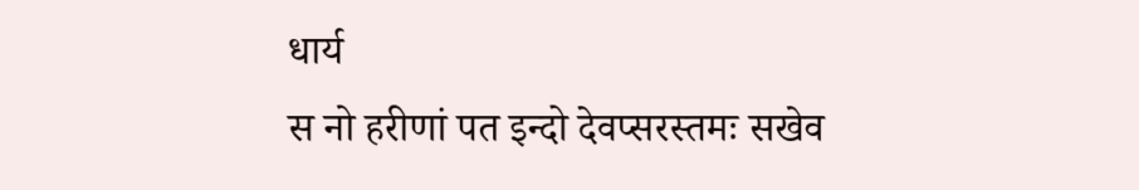धार्य
स नो हरीणां पत इन्दो देवप्सरस्तमः सखेव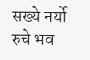सख्ये नर्यो रुचे भव